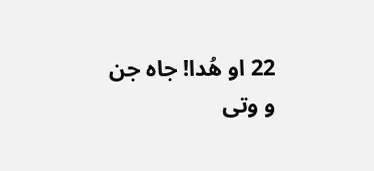22 او هُدا! جاه جن و وتی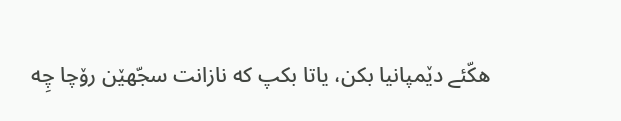هکّئے دێمپانیا بکن، یاتا بکپ که نازانت سجّهێن رۆچا چِه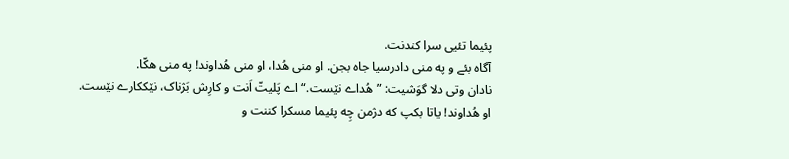پئیما تئیی سرا کندنت.
آگاه بئے و په منی دادرسیا جاه بجن. او منی هُدا، او منی هُداوند! په منی هکّا.
نادان وتی دلا گوَشیت: ”هُداے نێست.“ اے پَلیتّ اَنت و کارِش بَژناک، نێککارے نێست.
او هُداوند! یاتا بکپ که دژمن چِه پئیما مسکرا کننت و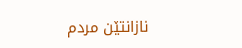نازانتێن مردم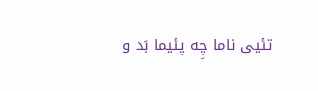تئیی ناما چِه پئیما بَد و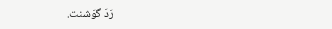رَدَ گوَشنت.